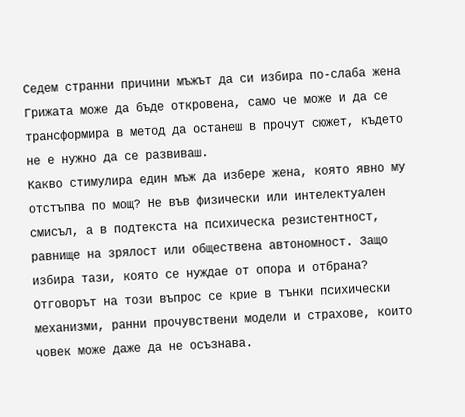Седем странни причини мъжът да си избира по-слаба жена
Грижата може да бъде откровена, само че може и да се трансформира в метод да останеш в прочут сюжет, където не е нужно да се развиваш.
Какво стимулира един мъж да избере жена, която явно му отстъпва по мощ? Не във физически или интелектуален смисъл, а в подтекста на психическа резистентност, равнище на зрялост или обществена автономност. Защо избира тази, която се нуждае от опора и отбрана? Отговорът на този въпрос се крие в тънки психически механизми, ранни прочувствени модели и страхове, които човек може даже да не осъзнава.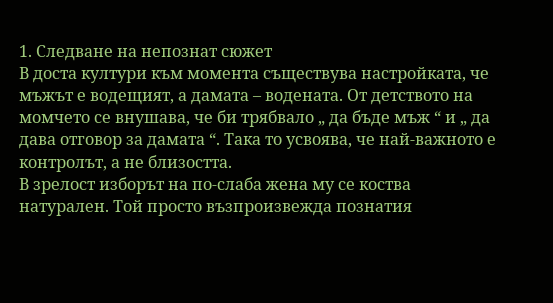1. Следване на непознат сюжет
В доста култури към момента съществува настройката, че мъжът е водещият, а дамата – водената. От детството на момчето се внушава, че би трябвало „ да бъде мъж “ и „ да дава отговор за дамата “. Така то усвоява, че най-важното е контролът, а не близостта.
В зрелост изборът на по-слаба жена му се коства натурален. Той просто възпроизвежда познатия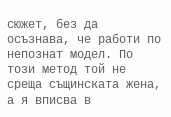сюжет, без да осъзнава, че работи по непознат модел. По този метод той не среща същинската жена, а я вписва в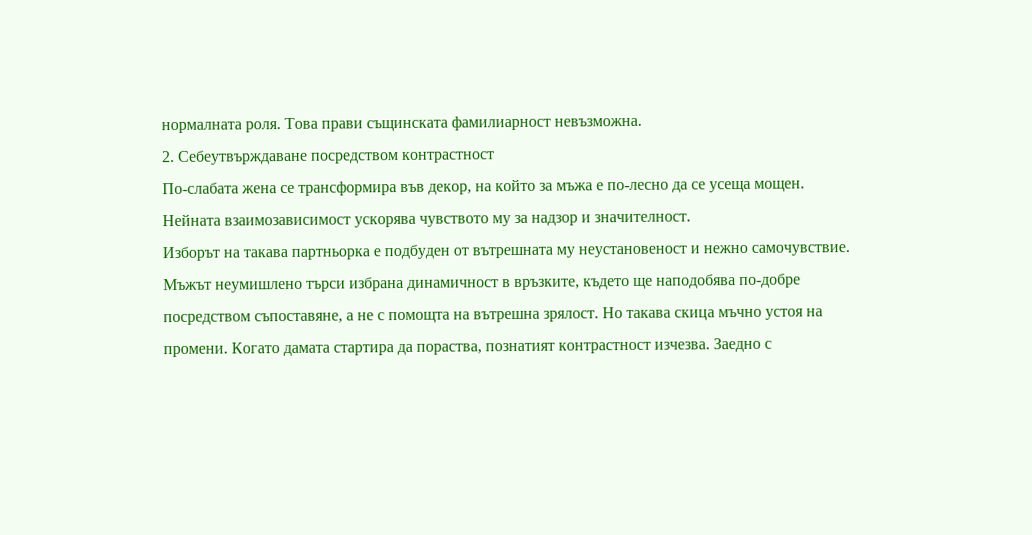нормалната роля. Това прави същинската фамилиарност невъзможна.
2. Себеутвърждаване посредством контрастност
По-слабата жена се трансформира във декор, на който за мъжа е по-лесно да се усеща мощен. Нейната взаимозависимост ускорява чувството му за надзор и значителност.
Изборът на такава партньорка е подбуден от вътрешната му неустановеност и нежно самочувствие. Мъжът неумишлено търси избрана динамичност в връзките, където ще наподобява по-добре посредством съпоставяне, а не с помощта на вътрешна зрялост. Но такава скица мъчно устоя на промени. Когато дамата стартира да пораства, познатият контрастност изчезва. Заедно с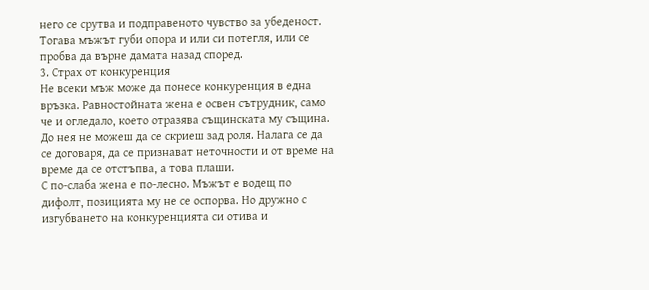него се срутва и подправеното чувство за убеденост. Тогава мъжът губи опора и или си потегля, или се пробва да върне дамата назад според.
3. Страх от конкуренция
Не всеки мъж може да понесе конкуренция в една връзка. Равностойната жена е освен сътрудник, само че и огледало, което отразява същинската му същина. До нея не можеш да се скриеш зад роля. Налага се да се договаря, да се признават неточности и от време на време да се отстъпва, а това плаши.
С по-слаба жена е по-лесно. Мъжът е водещ по дифолт, позицията му не се оспорва. Но дружно с изгубването на конкуренцията си отива и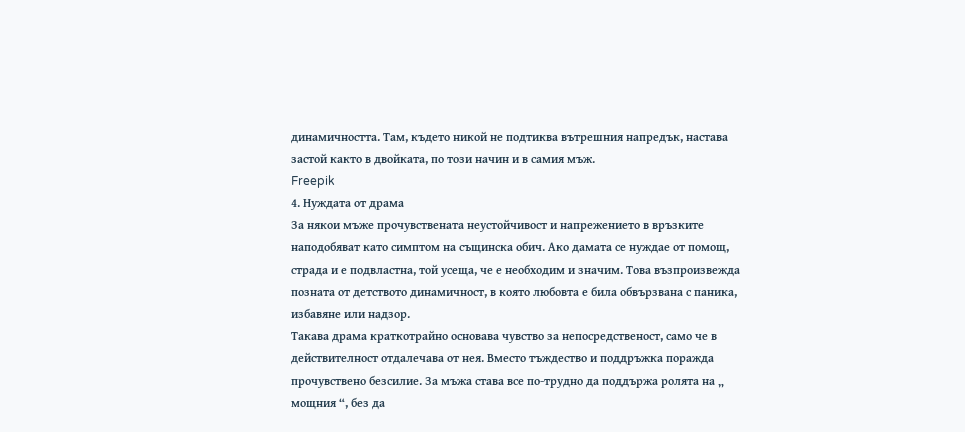динамичността. Там, където никой не подтиква вътрешния напредък, настава застой както в двойката, по този начин и в самия мъж.
Freepik
4. Нуждата от драма
За някои мъже прочувствената неустойчивост и напрежението в връзките наподобяват като симптом на същинска обич. Ако дамата се нуждае от помощ, страда и е подвластна, той усеща, че е необходим и значим. Това възпроизвежда позната от детството динамичност, в която любовта е била обвързвана с паника, избавяне или надзор.
Такава драма краткотрайно основава чувство за непосредственост, само че в действителност отдалечава от нея. Вместо тъждество и поддръжка поражда прочувствено безсилие. За мъжа става все по-трудно да поддържа ролята на „ мощния “, без да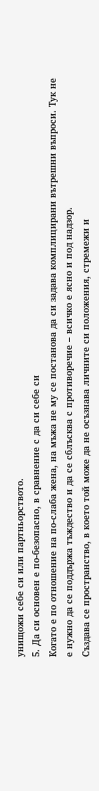унищожи себе си или партньорството.
5. Да си основен е по-безопасно, в сравнение с да си себе си
Когато е по отношение на по-слаба жена, на мъжа не му се постанова да си задава комплицирани вътрешни въпроси. Тук не е нужно да се поддържа тъждество и да се сблъсква с противоречие – всичко е ясно и под надзор.
Създава се пространство, в което той може да не осъзнава личните си положения, стремежи и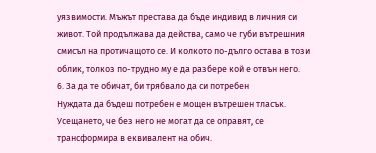уязвимости. Мъжът престава да бъде индивид в личния си живот. Той продължава да действа, само че губи вътрешния смисъл на протичащото се. И колкото по-дълго остава в този облик, толкоз по-трудно му е да разбере кой е отвън него.
6. За да те обичат, би трябвало да си потребен
Нуждата да бъдеш потребен е мощен вътрешен тласък. Усещането, че без него не могат да се оправят, се трансформира в еквивалент на обич.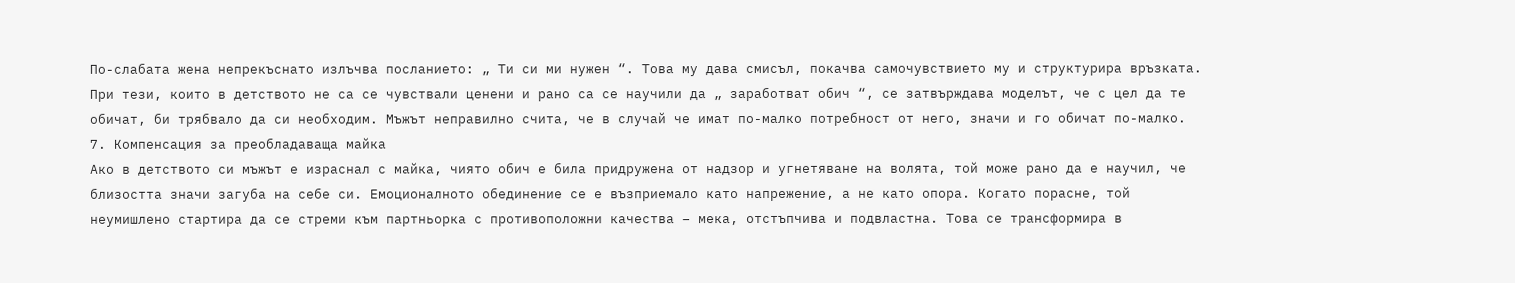По-слабата жена непрекъснато излъчва посланието: „ Ти си ми нужен “. Това му дава смисъл, покачва самочувствието му и структурира връзката.
При тези, които в детството не са се чувствали ценени и рано са се научили да „ заработват обич “, се затвърждава моделът, че с цел да те обичат, би трябвало да си необходим. Мъжът неправилно счита, че в случай че имат по-малко потребност от него, значи и го обичат по-малко.
7. Компенсация за преобладаваща майка
Ако в детството си мъжът е израснал с майка, чиято обич е била придружена от надзор и угнетяване на волята, той може рано да е научил, че близостта значи загуба на себе си. Емоционалното обединение се е възприемало като напрежение, а не като опора. Когато порасне, той неумишлено стартира да се стреми към партньорка с противоположни качества – мека, отстъпчива и подвластна. Това се трансформира в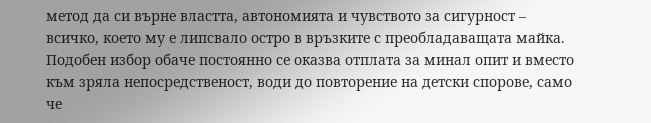метод да си върне властта, автономията и чувството за сигурност – всичко, което му е липсвало остро в връзките с преобладаващата майка.
Подобен избор обаче постоянно се оказва отплата за минал опит и вместо към зряла непосредственост, води до повторение на детски спорове, само че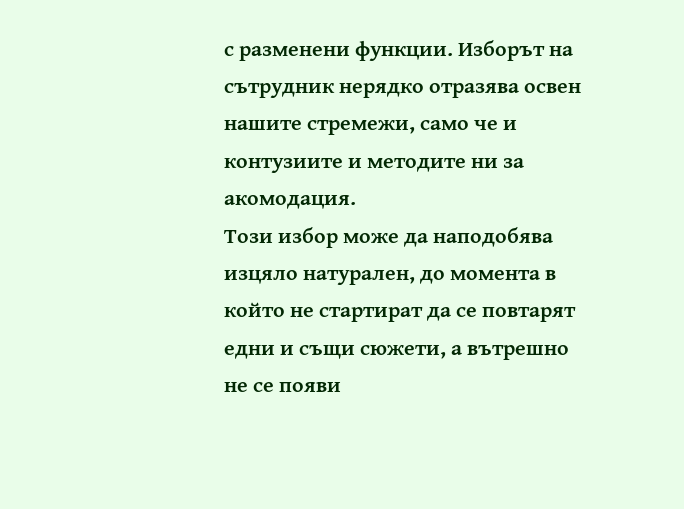с разменени функции. Изборът на сътрудник нерядко отразява освен нашите стремежи, само че и контузиите и методите ни за акомодация.
Този избор може да наподобява изцяло натурален, до момента в който не стартират да се повтарят едни и същи сюжети, а вътрешно не се появи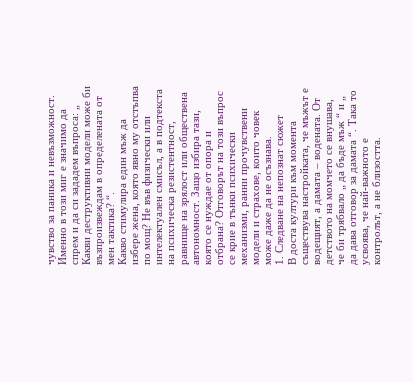чувство за паника и невъзможност. Именно в този миг е значимо да спрем и да си зададем въпроса: „ Какви деструктивни модели може би възпроизвеждам в определената от мен тактика? “.
Какво стимулира един мъж да избере жена, която явно му отстъпва по мощ? Не във физически или интелектуален смисъл, а в подтекста на психическа резистентност, равнище на зрялост или обществена автономност. Защо избира тази, която се нуждае от опора и отбрана? Отговорът на този въпрос се крие в тънки психически механизми, ранни прочувствени модели и страхове, които човек може даже да не осъзнава.
1. Следване на непознат сюжет
В доста култури към момента съществува настройката, че мъжът е водещият, а дамата – водената. От детството на момчето се внушава, че би трябвало „ да бъде мъж “ и „ да дава отговор за дамата “. Така то усвоява, че най-важното е контролът, а не близостта.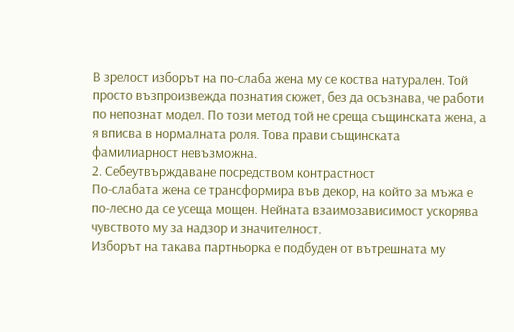В зрелост изборът на по-слаба жена му се коства натурален. Той просто възпроизвежда познатия сюжет, без да осъзнава, че работи по непознат модел. По този метод той не среща същинската жена, а я вписва в нормалната роля. Това прави същинската фамилиарност невъзможна.
2. Себеутвърждаване посредством контрастност
По-слабата жена се трансформира във декор, на който за мъжа е по-лесно да се усеща мощен. Нейната взаимозависимост ускорява чувството му за надзор и значителност.
Изборът на такава партньорка е подбуден от вътрешната му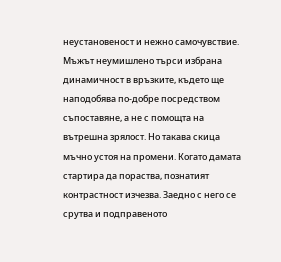неустановеност и нежно самочувствие. Мъжът неумишлено търси избрана динамичност в връзките, където ще наподобява по-добре посредством съпоставяне, а не с помощта на вътрешна зрялост. Но такава скица мъчно устоя на промени. Когато дамата стартира да пораства, познатият контрастност изчезва. Заедно с него се срутва и подправеното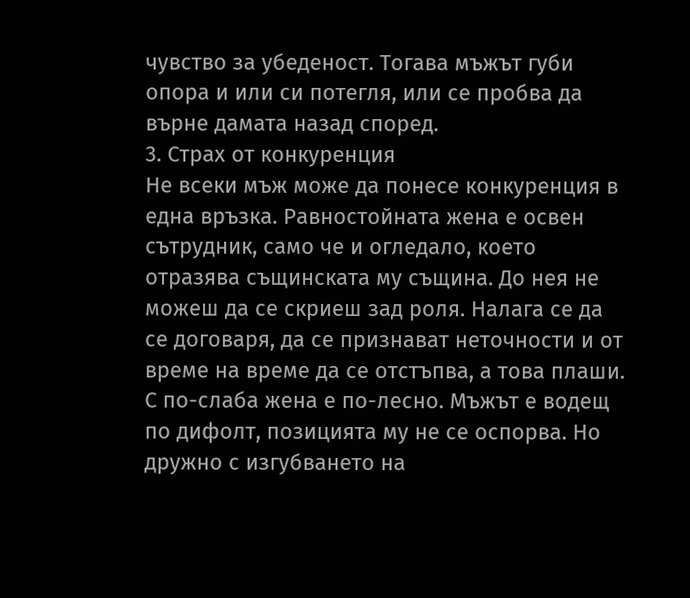чувство за убеденост. Тогава мъжът губи опора и или си потегля, или се пробва да върне дамата назад според.
3. Страх от конкуренция
Не всеки мъж може да понесе конкуренция в една връзка. Равностойната жена е освен сътрудник, само че и огледало, което отразява същинската му същина. До нея не можеш да се скриеш зад роля. Налага се да се договаря, да се признават неточности и от време на време да се отстъпва, а това плаши.
С по-слаба жена е по-лесно. Мъжът е водещ по дифолт, позицията му не се оспорва. Но дружно с изгубването на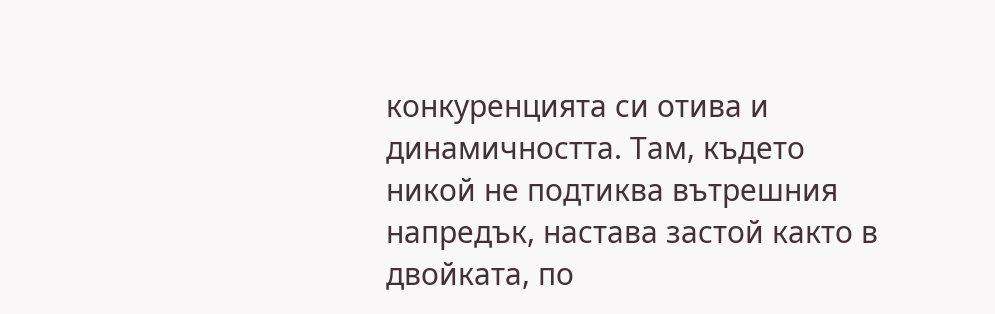конкуренцията си отива и динамичността. Там, където никой не подтиква вътрешния напредък, настава застой както в двойката, по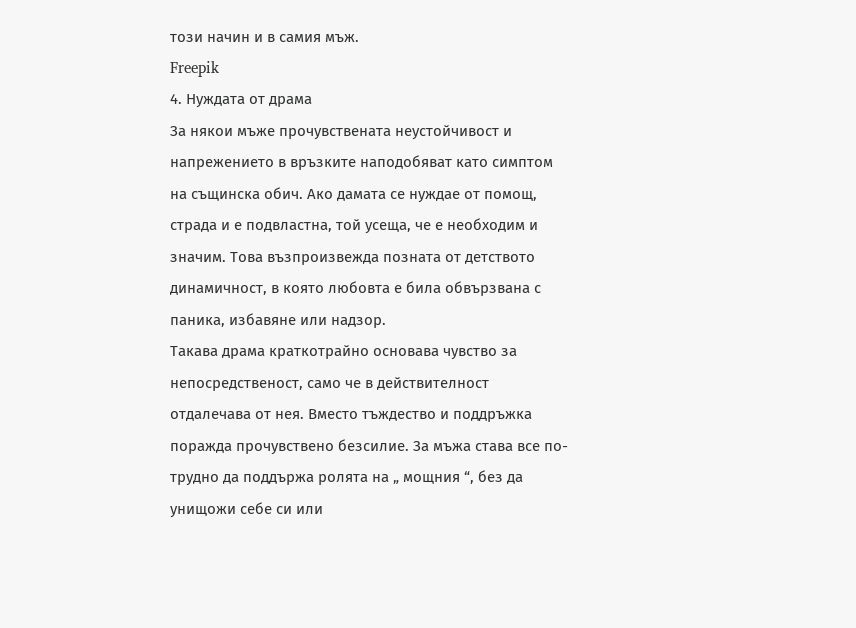този начин и в самия мъж.
Freepik
4. Нуждата от драма
За някои мъже прочувствената неустойчивост и напрежението в връзките наподобяват като симптом на същинска обич. Ако дамата се нуждае от помощ, страда и е подвластна, той усеща, че е необходим и значим. Това възпроизвежда позната от детството динамичност, в която любовта е била обвързвана с паника, избавяне или надзор.
Такава драма краткотрайно основава чувство за непосредственост, само че в действителност отдалечава от нея. Вместо тъждество и поддръжка поражда прочувствено безсилие. За мъжа става все по-трудно да поддържа ролята на „ мощния “, без да унищожи себе си или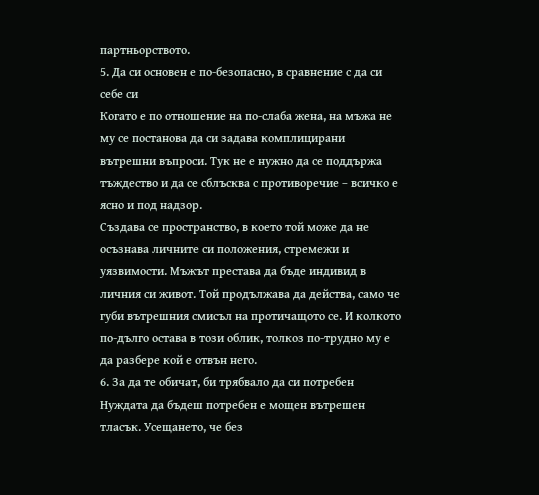партньорството.
5. Да си основен е по-безопасно, в сравнение с да си себе си
Когато е по отношение на по-слаба жена, на мъжа не му се постанова да си задава комплицирани вътрешни въпроси. Тук не е нужно да се поддържа тъждество и да се сблъсква с противоречие – всичко е ясно и под надзор.
Създава се пространство, в което той може да не осъзнава личните си положения, стремежи и уязвимости. Мъжът престава да бъде индивид в личния си живот. Той продължава да действа, само че губи вътрешния смисъл на протичащото се. И колкото по-дълго остава в този облик, толкоз по-трудно му е да разбере кой е отвън него.
6. За да те обичат, би трябвало да си потребен
Нуждата да бъдеш потребен е мощен вътрешен тласък. Усещането, че без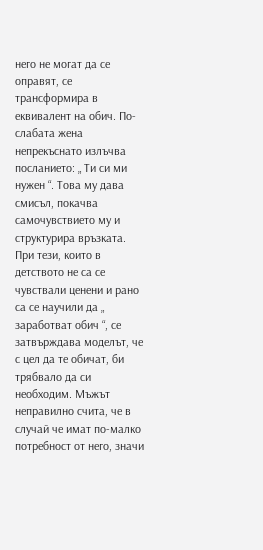него не могат да се оправят, се трансформира в еквивалент на обич. По-слабата жена непрекъснато излъчва посланието: „ Ти си ми нужен “. Това му дава смисъл, покачва самочувствието му и структурира връзката.
При тези, които в детството не са се чувствали ценени и рано са се научили да „ заработват обич “, се затвърждава моделът, че с цел да те обичат, би трябвало да си необходим. Мъжът неправилно счита, че в случай че имат по-малко потребност от него, значи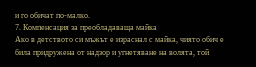и го обичат по-малко.
7. Компенсация за преобладаваща майка
Ако в детството си мъжът е израснал с майка, чиято обич е била придружена от надзор и угнетяване на волята, той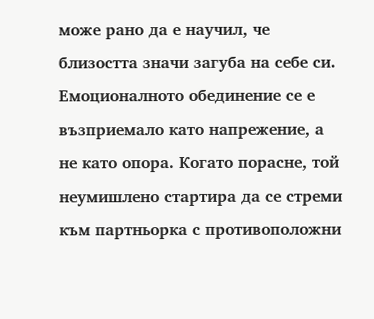може рано да е научил, че близостта значи загуба на себе си. Емоционалното обединение се е възприемало като напрежение, а не като опора. Когато порасне, той неумишлено стартира да се стреми към партньорка с противоположни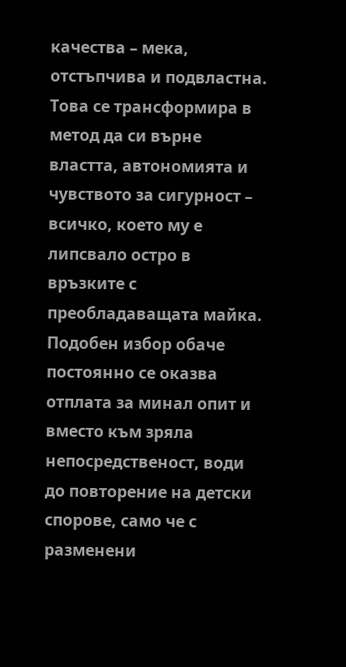качества – мека, отстъпчива и подвластна. Това се трансформира в метод да си върне властта, автономията и чувството за сигурност – всичко, което му е липсвало остро в връзките с преобладаващата майка.
Подобен избор обаче постоянно се оказва отплата за минал опит и вместо към зряла непосредственост, води до повторение на детски спорове, само че с разменени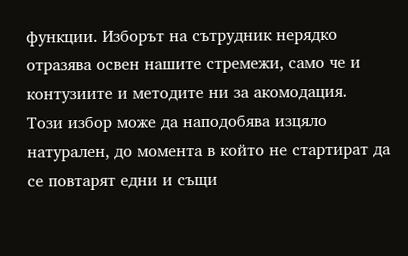функции. Изборът на сътрудник нерядко отразява освен нашите стремежи, само че и контузиите и методите ни за акомодация.
Този избор може да наподобява изцяло натурален, до момента в който не стартират да се повтарят едни и същи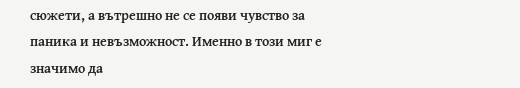сюжети, а вътрешно не се появи чувство за паника и невъзможност. Именно в този миг е значимо да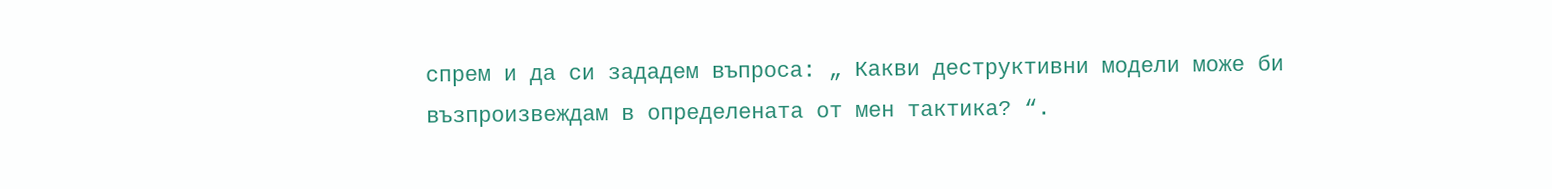спрем и да си зададем въпроса: „ Какви деструктивни модели може би възпроизвеждам в определената от мен тактика? “.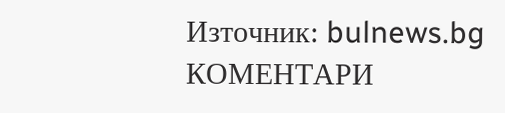Източник: bulnews.bg
КОМЕНТАРИ